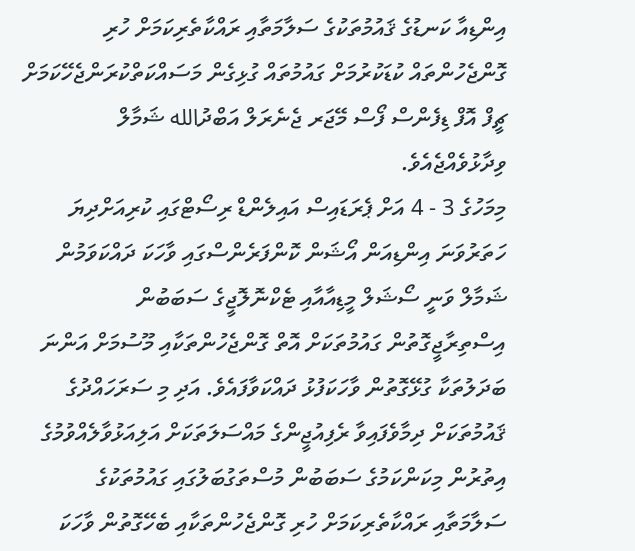އިންޑިއާ ކަނޑުގެ ޤައުމުތަކުގެ ސަލާމަތާއި ރައްކާތެރިކަމަށް ހުރި ގޮންޖެހުންތައް ކުޑަކުރުމަށް ގައުމުތައް ގުޅިގެން މަސައްކަތްކުރަންޖެހޭކަމަށް ޗީފް އޮފް ޑިފެންސް ފޯސް މޭޖަރ ޖެނެރަލް އަބްދުالله ޝަމާލް ވިދާޅުވެއްޖެއެވެ.
މިމަހުގެ 3 - 4 އަށް ޕެރަޑައިސް އައިލެންޑް ރިސޯޓްގައި ކުރިއަށްދިޔަ ހަތަރުވަނަ އިންޑިއަން އޯޝަން ކޮންފަރެންސްގައި ވާހަކަ ދައްކަވަމުން ޝަމާލް ވަނީ ސޯޝަލް މީޑިއާއާއި ޓެކްނޮލޮޖީގެ ސަބަބުން އިސްތިރާޖީގޮތުން ގައުމުތަކަށް އޮތް ގޮންޖެހުންތަކާއި މޫސުމަށް އަންނަ ބަދަލުތަކާ ގުޅޭގޮތުން ވާހަކަފުޅު ދައްކަވާފައެވެ. އަދި މި ސަރަހައްދުގެ ޤައުމުތަކަށް ދިމާވެފައިވާ ރެފިއުޖީންގެ މައްސަލަތަކަށް އަލިއަޅުވާލެއްވުމުގެ އިތުރުން މިކަންކަމުގެ ސަބަބުން މުސްތަގުބަލުގައި ގައުމުތަކުގެ ސަލާމަތާއި ރައްކާތެރިކަމަށް ހުރި ގޮންޖެހުންތަކާއި ބެހޭގޮތުން ވާހަކަ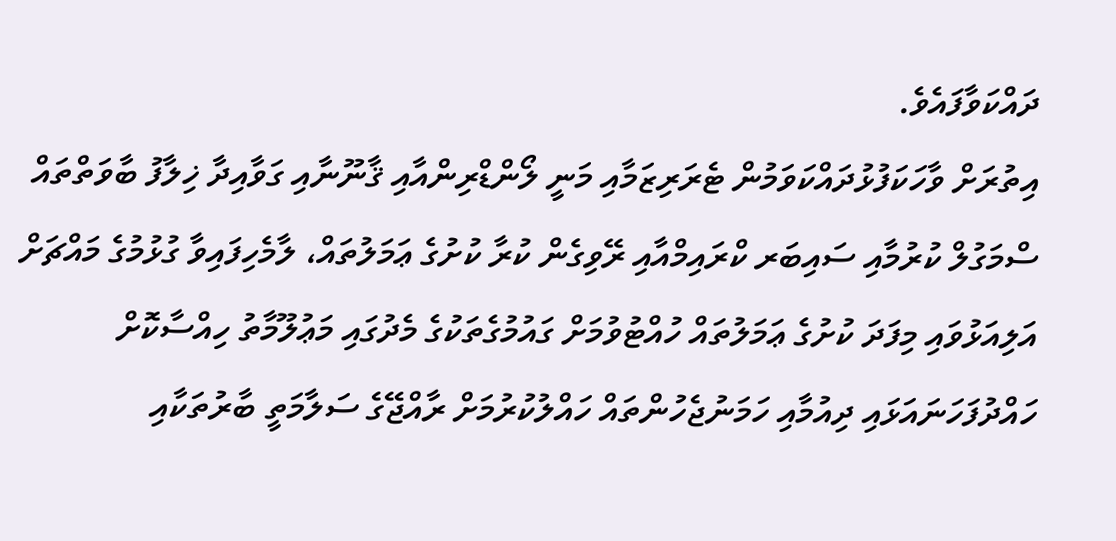ދައްކަވާފައެވެ.
އިތުރަށް ވާހަކަފުޅުދައްކަވަމުން ޓެރަރިޒަމާއި މަނީ ލޯންޑްރިންއާއި ޤާނޫނާއި ގަވާއިދާ ޚިލާފު ބާވަތްތައް ސްމަގުލް ކުރުމާއި ސައިބަރ ކްރައިމްއާއި ރޭވިގެން ކުރާ ކުށުގެ ޢަމަލުތައް، ލާމެހިފައިވާ ގުޅުމުގެ މައްޗަށް އަލިއަޅުވައި މިފަދަ ކުށުގެ ޢަމަލުތައް ހުއްޓުވުމަށް ގައުމުގެތަކުގެ މެދުގައި މަޢުލޫމާތު ހިއްސާކޮށް ހައްދުފަހަނައަޅައި ދިއުމާއި ހަމަނުޖެހުންތައް ހައްލުކުރުމަށް ރާއްޖޭގެ ސަލާމަތީ ބާރުތަކާއި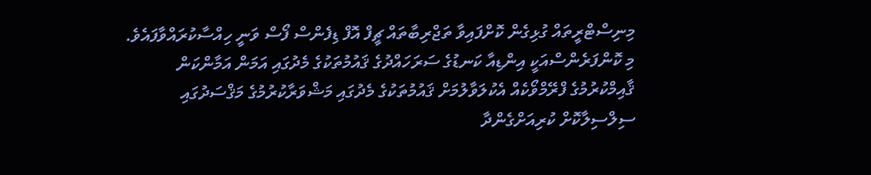މިނިސްޓްރީތައް ގުޅިގެން ކޮށްފައިވާ ތަޖްރިބާތައް ޗީފް އޮފް ޑިފެންސް ފޯސް ވަނީ ހިއްސާކުރައްވާފައެވެ.
މި ކޮންފަރެންސްއަކީ އިންޑިއާ ކަނޑުގެ ސަރަހައްދުގެ ޤައުމުތަކުގެ މެދުގައި އަމަން އަމާންކަން ޤާއިމްކުރުމުގެ ފްރޭމްވޯކެއް އެކުލަވާލުމަށް ޤައުމުތަކުގެ މެދުގައި މަޝްވަރާކުރުމުގެ މަޤްސަދުގައި ސިލްސިލާކޮށް ކުރިއަށްގެންދާ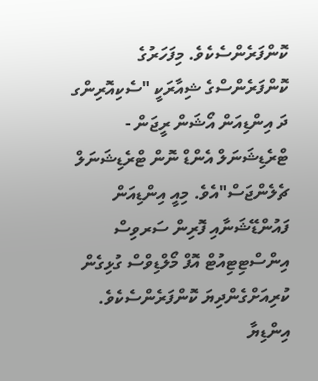ކޮންފަރެންސެކެވެ. މިފަހަރުގެ ކޮންފަރެންސްގެ ޝިއާރަކީ "ސެކިއޮރިންގ ދަ އިންޑިއަން އޯޝަން ރީޖަން - ޓްރެޑިޝަނަލް އެންޑް ނޮން ޓްރެޑިޝަނަލް ޗެލެންޖަސް"އެވެ. މިއީ އިންޑިއަން ފައުންޑޭޝަނާއި ފޮރިން ސަރވިސް އިންސްޓިޓިއުޓް އޮފް މޯލްޑިވްސް ގުޅިގެން ކުރިއަށްގެންދިޔަ ކޮންފަރެންސެކެވެ.
އިންޑިޔާ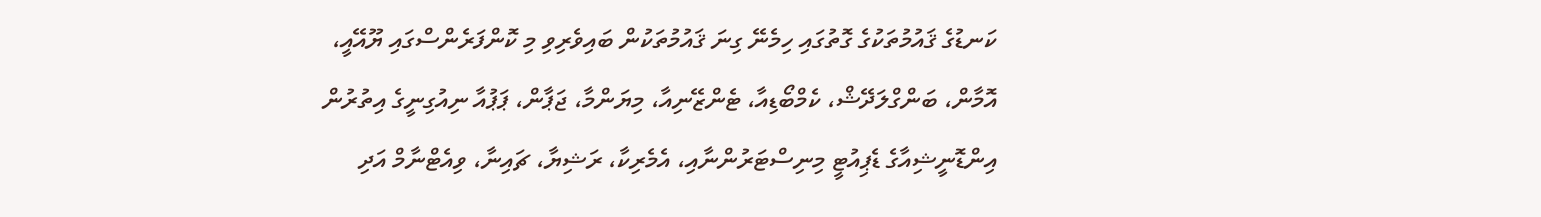ކަނޑުގެ ޤައުމުތަކުގެ ގޮތުގައި ހިމެނޭ ގިނަ ޤައުމުތަކުން ބައިވެރިވި މި ކޮންފަރެންސްގައި ޔޫއޭއީ، އޮމާން، ބަންގްލަދޭޝް، ކެމްބޯޑިއާ، ޓެންޒޭނިއާ، މިޔަންމާ، ޖަޕާން، ޕަޕުއާ ނިއުގިނީގެ އިތުރުން އިންޑޮނީޝިއާގެ ޑެޕިއުޓީ މިނިސްޓަރުންނާއި، އެމެރިކާ، ރަޝިޔާ، ޗައިނާ، ވިއެޓްނާމް އަދި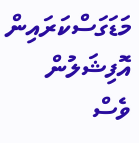މަޑަގަސްކަރައިން އޮފިޝަލުން ވެސް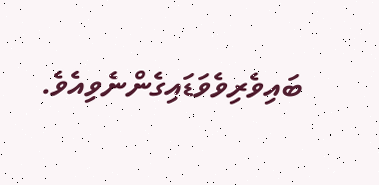ބައިވެރިވެވަޑައިގެންނެވިއެވެ.